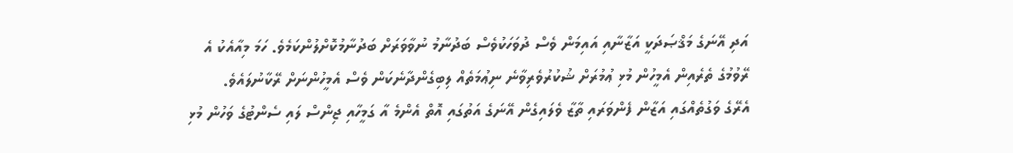އަދި އޭނަގެ މަޤްޞަދަކީ އަޒާނާއި އައިމަން ވެސް ދުވަހަކުވެސް ބަދުނާމު ނުވާވަރަށް ބަދުނާމުކޮށްލުންކަމެވެ. ހަމަ މިއާއެކު އެ ރޭވުމުގެ ތެރެއިން އެމީހުން މުޅި ޢުމުރަށް ޝުކުރުވެރިވާނެ ނިޢުމަތެއް ލިބިގެންދާނެކަން ވެސް އެމީހުންނަށް ރޭކާނުލައެވެ.
އެރޭގެ ވަގުތެއްގައި އަޒާން ފެންވަރައި ތާޒާ ވެލައިގެން އޭނަގެ އަތުގައި އޮތް އެންމެ އާ ގަމީހާއި ޖިންސް ލައި ސެންޓުގެ ވަހުން މުޅި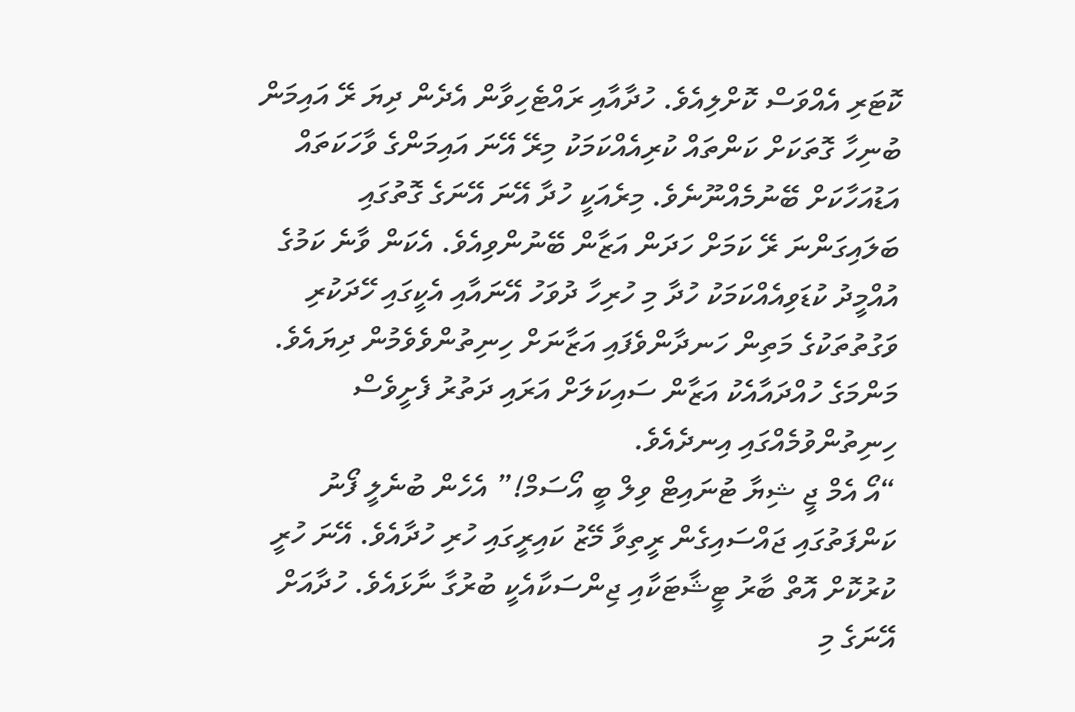ކޮޓަރި އެއްވަސް ކޮށްލިއެވެ. ހުދާއާއި ރައްޓެހިވާން އެދެން ދިޔަ ރޭ އައިމަން ބުނިހާ ގޮތަކަށް ކަންތައް ކުރިއެއްކަމަކު މިރޭ އޭނަ އައިމަންގެ ވާހަކަތައް އަޑުއަހާކަށް ބޭނުމެއްނޫނެވެ. މިރެއަކީ ހުދާ އޭނަ އޭނަގެ ގޮތުގައި ބަލައިގަންނަ ރޭ ކަމަށް ހަދަން އަޒާން ބޭނުންވިއެވެ. އެކަން ވާނެ ކަމުގެ އުއްމީދު ކުޑަވިއެއްކަމަކު ހުދާ މި ހުރިހާ ދުވަހު އޭނައާއި އެކީގައި ހޭދަކުރި ވަގުތުތަކުގެ މަތިން ހަނދާންވެފައި އަޒާނަށް ހިނިތުންވެވެމުން ދިޔައެވެ. މަންމަގެ ހުއްދައާއެކު އަޒާން ސައިކަލަށް އަރައި ދަތުރު ފެށީވެސް ހިނިތުންވުމެއްގައި އިނދެއެވެ.
“އޯ އެމް ޖީ ޝިޔާ ޓުނައިޓް ވިލް ބީ އޯސަމް!” އެހެން ބުނެލީ ފޯނު ކަންފަތުގައި ޖައްސައިގެން ރީތިވާ މޭޒު ކައިރީގައި ހުރި ހުދާއެވެ. އޭނަ ހުރީ ކުރުކޮށް އޮތް ބާރު ޓީޝާޓަކާއި ޖިންސަކާއެކީ ބުރުގާ ނާޅައެވެ. ހުދާއަށް އޭނަގެ މި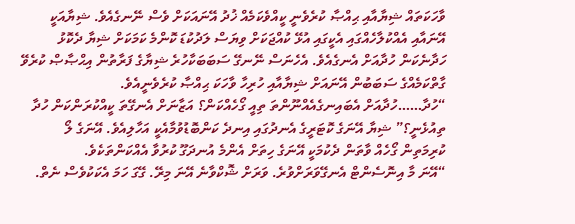ވާހަކަތައް ޝިޔާއާއި ޙިއްޞާ ކުރެވެނީ ކީއްވެކަމެއް ޚުދު އޭނައަކަށް ވެސް ނޭނގެއެވެ. ޝިޔާއަކީ އޭނައާއި އެއްކުލާހެއްގައި އެކީގައި އުޅޭ ކުއްޖަކަށް ވިޔަސް ލަދުކުޑަ ކޮންމެ ކަމަކަށް ޝިޔާ ދެކޮޅު ހަދާނެކަން ހުދާއަށް އެނގެއެވެ. އެހެނަސް ނޭނގޭ ސަބަބަކާހުރެ ޝިޔާގެ ފަރާތުން އިޙްޞާޞް ކުރެވޭ ގާތްކަމެއްގެ ސަބަބުން އޭނައަށް ޝިޔާއާއި ހުރިހާ ވާހަކަ ޙިއްޞާ ކުރެވެނީއެވެ.
“ހުދާ……ހުދާއަށް އެބައިނގެއެއްނޫންތަ ތިއީ ގޯހެއްކަން؟ އަޒާނަށް އެނގޭތަ ކީއްކުރަންކަން ހުދާ ތިއުޅެނީ؟” ޝިޔާ އޭނަގެ ކޮޓަރީގެ އެނދުގައި އިނދެ ކަންބޮޑުވުމާއެކީ އަހާލިއެވެ. އޭނަގެ ލޯ ކުރިމަތިން ގޯހެއް ވާތަން ދެކުމަކީ އޭނަގެ ހިތަށް އެންމެ އުނދަގޫ ކުރުވާ އެއްކަންތަކެވެ.
“އޭނަ މާ އިނޮސެންޓް އެނގޭވަރަށްވުރެ. ވަރަށް ޝޮކްވާނެ އޭނަ މިރޭ. ގޭގަ ހަމަ އެކަކުވެސް ނެތް.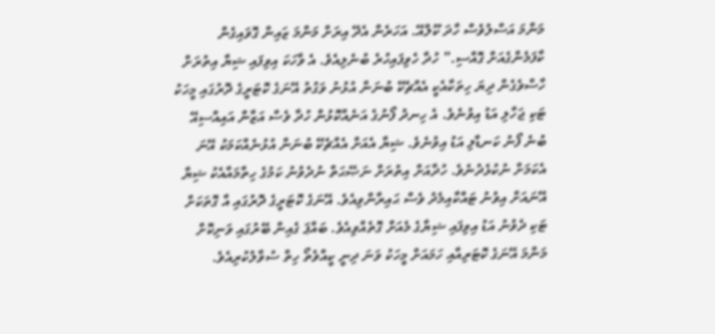މަންމަ އަސްލުވެސް ހާދަ ކޫލްއޭ. އަހަރެން އެދޭ އިރަށް މަންމަ ޒައިން ގޮވައިގެން ކާފަމެންގެއަށް ގޮއްސި.” ހުދާ ހެވިފައިހުރެ ބުނެލިއެވެ. އެ ވާހަކަ އިވިފައި ޝިޔާ އިތުރަށް ހާސްވެގެން ދިޔަ ހިތަކާއެކީ އެއްޗެކޭ ބުނަން އުޅުނު ވަގުތު އޭނަގެ ކޮޓަރީގެ ދޮރުގައި މީހަކު ޓަކި ޖަހާލި އަޑު އިވުނެވެ. އެ ހިނދު ފޯނުގެ އަނެއްކޮޅުން ހުދާ ވެސް އަޒާން އައިއްސިއޭ ބުނެ ފޯނު ކަނޑާލި އަޑު އިވުނެވެ. ޝިޔާ އެއަށް އެއްޗެކޭ ބުނަން އުޅުނެއްކަމަކު އޭނަ އެކަމަށް ނުކުޅެދުނެވެ. ހުދާއަށް އިތުރަށް ނަޞޭޙަތް ނުދެވުނު ކަމުގެ ހިތާމައާއެކު ޝިޔާ އޭނައަށް އިވުނު ޓައްކާއިމެދު ވެސް ޙައިރާންވިއެވެ. އޭނަގެ ކޮޓަރީގެ ދޮރުގައި އާ ގޮތަކަށް ޓަކި ދެވުނު އަޑު އިވިފައި ޝިޔާގެ މެއަށް ގޮތެއްވިއެވެ. ބައްޕަ ގެއިން ބޭރުގައި ވަނިކޮށް މަންމަ އޭނަގެ ކޮޓަރިއާއި ހަމައަށް މީހަކު ވަނަ ދިނީ ކީއްވެތޯ ހިތް ސުވާލުކުރިއެވެ.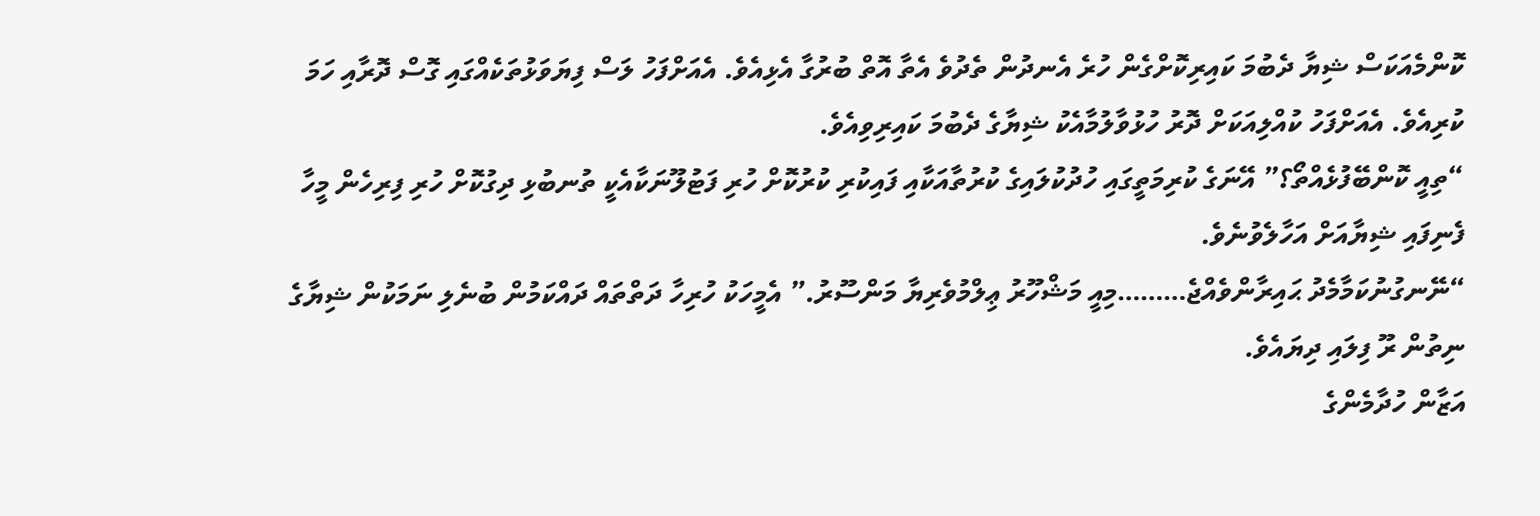ކޮންމެއަކަސް ޝިޔާ ދެބުމަ ކައިރިކޮށްގެން ހުރެ އެނދުން ތެދުވެ އެތާ އޮތް ބުރުގާ އެޅިއެވެ. އެއަށްފަހު ލަސް ފިޔަވަޅުތަކެއްގައި ގޮސް ދޮރާއި ހަމަ ކުރިއެވެ. އެއަށްފަހު ކުއްލިއަކަށް ދޮރު ހުޅުވާލުމާއެކު ޝިޔާގެ ދެބުމަ ކައިރިވިއެވެ.
“ތިއީ ކޮންބޭފުޅެއްތޯ؟” އޭނަގެ ކުރިމަތީގައި ހުދުކުލައިގެ ކުރުތާއަކާއި ފައިކުރި ކުރުކޮށް ހުރި ފަޓުލޫނަކާއެކީ ތުނބުޅި ދިގުކޮށް ހުރި ފިރިހެން މީހާ ފެނިފައި ޝިޔާއަށް އަހާލެވުނެވެ.
“ނޭނގުނުކަމާމެދު ޙައިރާންވެއްޖެ………މިއީ މަޝްހޫރު ޢިލްމުވެރިޔާ މަންސޫރު.” އެމީހަކު ހުރިހާ ދަތްތައް ދައްކަމުން ބުނެލި ނަމަކުން ޝިޔާގެ ނިތުން ރޫ ފިލައި ދިޔައެވެ.
އަޒާން ހުދާމެންގެ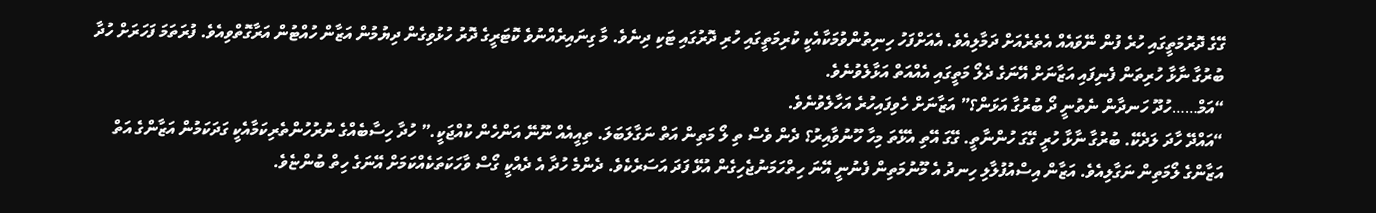ގޭގެ ދޮރުމަތީގައި ހުރެ ފުން ނޭވައެއް އެތެރެއަށް ދަމާލިއެވެ. އެއަށްފަހު ހިނިތުންވުމަކާއެކީ ކުރިމަތީގައި ހުރި ދޮރުގައި ޓަކި ދިނެވެ. މާ ގިނައިރެއްނުވެ ކޮޓަރީގެ ދޮރު ހުޅުވިގެން ދިޔުމުން އަޒާން ހުއްޓުން އަރާގޮތްވިއެވެ. ފުރަތަމަ ފަހަރަށް ހުދާ ބުރުގާ ނާޅާ ހުރިތަން ފެނިފައި އަޒާނަށް އޭނަގެ ދެލޯ މަތީގައި އެއްއަތް އަޅާލެވުނެވެ.
“އަމް……ހުދޫ ހަނދާން ނެތުނީ ދޯ ބުރުގާ އަޅަން؟” އަޒާނަށް ހެވިފައިހުރެ އަހާލެވުނެވެ.
“އައްދޭ ހާދަ ލަދެކޭ. ބުރުގާ ނާޅާ ހުރީ ގޭގަ ހުންނާތީ. ގޭގަ އޭތި އެޅޭތަ މިހާ ހޫނުވާއިރު؟ ދެން ވެސް ތި ލޯ މަތިން އަތް ނަގާލަބަލަ. ތިއީއެއް ނޫނޭ އަންހެން ކުއްޖަކީ.” ހުދާ ހިސާބެއްގެ ނުރުހުންތެރިކަމާއެކީ ގަދަކަމުން އަޒާންގެ އަތް އަޒާންގެ ލޯމަތިން ނަގާލިއެވެ. އަޒާން އިސްއުފުލާލި ހިނދު އެ މޫނުމަތިން ފެނުނީ އޭނަ ހިތްހަމަނުޖެހިގެން އުޅޭ ފަދަ އަސަރެކެވެ. ދެންމެ ހުދާ އެ ދެއްކީ ގޯސް ވާހަކަތަކެއްކަމަށް އޭނަގެ ހިތް ބުންޏެވެ.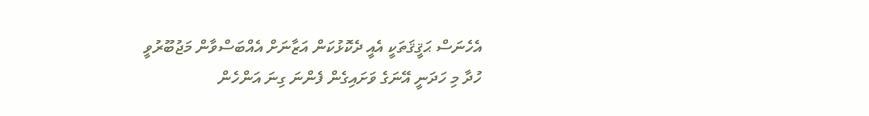އެހެނަސް ޙަޤީޤަތަކީ އެއީ ދެކޮޅުކަން އަޒާނަށް އެއްބަސްވާން މަޖުބޫރުވީ ހުދާ މި ހަދަނީ އޭނަގެ ވަށައިގެން ފެންނަ ގިނަ އަންހެން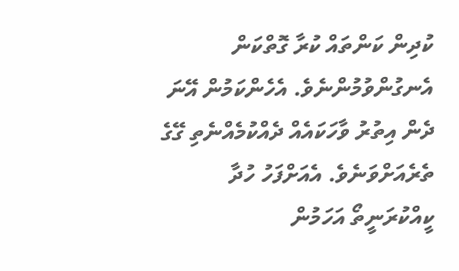ކުދިން ކަންތައް ކުރާ ގޮތްކަން އެނގުންވުމުންނެވެ. އެހެންކަމުން އޭނަ ދެން އިތުރު ވާހަކައެއް ދެއްކުމެއްނެތި ގޭގެ ތެރެއަށްވަނެވެ. އެއަށްފަހު ހުދާ ކީއްކުރަނީތޯ އަހަމުން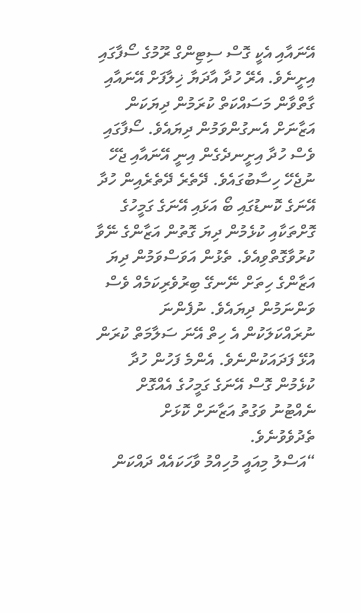އޭނައާއި އެކީ ގޮސް ސިޓިންގް ރޫމުގެ ސޯފާގައި އިށީނެވެ. އެރޭ ހުދާ އާދަޔާ ޚިލާފަށް އޭނައާއި ގާތްވާން މަސައްކަތް ކުރަމުން ދިޔަކަން އަޒާނަށް އެނގުންވަމުން ދިޔައެވެ. ސޯފާގައި ވެސް ހުދާ އިށީނދެގެން އިނީ އޭނައާއި ޖެހޭ ނުޖެހޭ ހިސާބުގައެވެ. ދޭތެރެ ދޭތެރެއިން ހުދާ އޭނަގެ ކޮނޑުގައި ބޯ އަޅައި އޭނަގެ ގަމީހުގެ ގޮށްތަކާއި ކުޅެމުން ދިޔަ ގޮތުން އަޒާންގެ ނޭވާ ކުރުވާގޮތްވިއެވެ. ތެޅުން އަވަސްވަމުން ދިޔަ އަޒާންގެ ހިތަށް ނޭނގޭ ބިރުވެރިކަމެއް ވެސް ވަންނަމުން ދިޔައެވެ. ނުފެންނަ ނުރައްކަލަކުން އެ ހިތް އޭނަ ސަލާމަތް ކުރަން އުޅޭ ފަދައަކުންނެވެ. އެންމެ ފަހުން ހުދާ ކުޅެމުން ގޮސް އޭނަގެ ގަމީހުގެ އެއްގޮށް ނެއްޓުނު ވަގުތު އަޒާނަށް ކޮޅަށް ތެދުވެވުނެވެ.
“އަސްލު މިއައީ މުހިއްމު ވާހަކައެއް ދައްކަން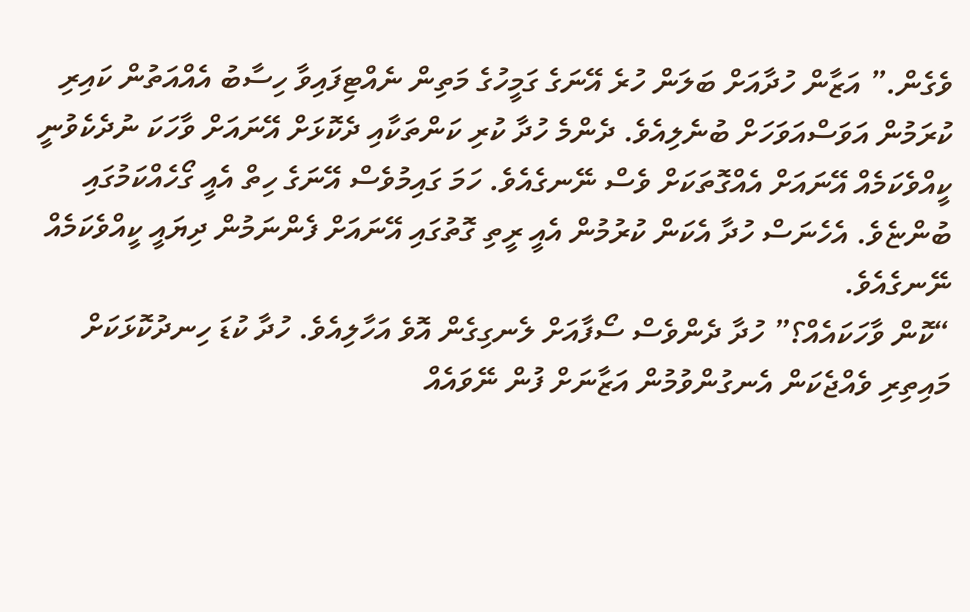ވެގެން.” އަޒާން ހުދާއަށް ބަލަން ހުރެ އޭނަގެ ގަމީހުގެ މަތިން ނެއްޓިފައިވާ ހިސާބު އެއްއަތުން ކައިރި ކުރަމުން އަވަސްއަވަހަށް ބުނެލިއެވެ. ދެންމެ ހުދާ ކުރި ކަންތަކާއި ދެކޮޅަށް އޭނައަށް ވާހަކަ ނުދެކެވުނީ ކީއްވެކަމެއް އޭނައަށް އެއްގޮތަކަށް ވެސް ނޭނގެއެވެ. ހަމަ ގައިމުވެސް އޭނަގެ ހިތް އެއީ ގޯހެއްކަމުގައި ބުންޏެވެ. އެހެނަސް ހުދާ އެކަން ކުރުމުން އެއީ ރީތި ގޮތުގައި އޭނައަށް ފެންނަމުން ދިޔައީ ކީއްވެކަމެއް ނޭނގެއެވެ.
“ކޮން ވާހަކައެއް؟” ހުދާ ދެންވެސް ސޯފާއަށް ލެނގިގެން އޮވެ އަހާލިއެވެ. ހުދާ ކުޑަ ހިނދުކޮޅަކަށް މައިތިރި ވެއްޖެކަން އެނގުންވުމުން އަޒާނަށް ފުން ނޭވައެއް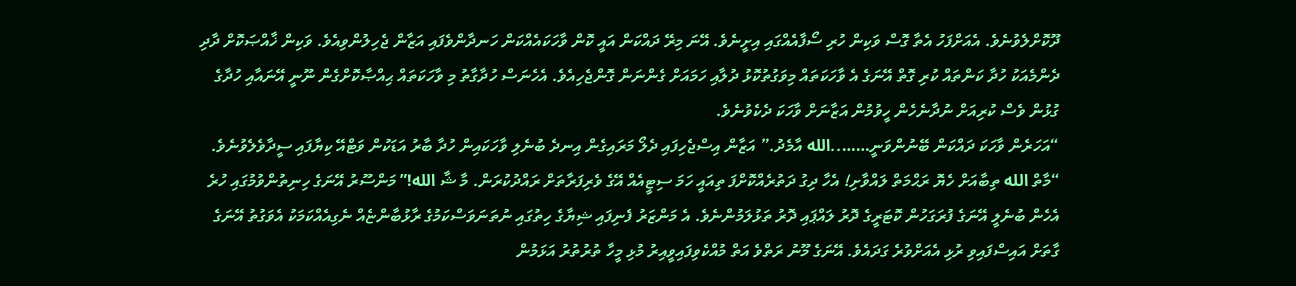ދޫކޮށްލެވުނެވެ. އެއަށްފަހު އެތާ ގޮސް ވަކިން ހުރި ސޯފާއެއްގައި އިށީނެވެ. އޭނަ މިރޭ ދައްކަން އައީ ކޮން ވާހަކައެއްކަން ހަނދާންވެފައި އަޒާން ޖެހިލުންވިއެވެ. ވަކިން ޚާއްޞަކޮށް ދާދި ދެންމެއަކު ހުދާ ކަންތައް ކުރި ގޮތް އޭނަގެ އެ ވާހަކަތައް މިވަގުތުކޮޅު ދުލާއި ހަމައަށް ގެންނަން ގޮންޖެހިއެވެ. އެހެނަސް ހުދާގާތު މި ވާހަކަތައް ޙިއްޞާކޮށްގެން ނޫނީ އޭނައާއި ހުދާގެ ގުޅުން ވެސް ކުރިއަށް ނުދާނެހެން ހީވުމުން އަޒާނަށް ވާހަކަ ދެކެވުނެވެ.
“އަހަރެން ވާހަކަ ދައްކަން ބޭނުންވަނީ……..الله އާމެދު.” އަޒާން އިސްޖެހިފައި ދެލޯ މަރައިގެން އިނދެ ބުނެލި ވާހަކައިން ހުދާ ބާރު އަޑަކުން ވަޓްއޭ ކިޔާފައި ސީދާވެލެވުނެވެ.
“މާތް الله ތިބާއަށް ހެޔޮ ރަޙްމަތް ލައްވާށި! އެހާ ދިގު ދަތުރެއްކޮށްފަ ތިއައީ ހަމަ ސިޓީއެއް އޭގެ ވެރިފަރާތަށް ރައްދުކުރަން. މާ ޝާ الله!” މަންސޫރު އޭނަގެ ހިނިތުންވުމުގައި ހުރެ އެހެން ބުނެލީ އޭނަގެ ފުރަގަހުން ކޮޓަރީގެ ދޮރު ލައްޕައި ދޮރު ތަޅުލަމުންނެވެ. އެ މަންޒަރު ފެނިފައި ޝިޔާގެ ހިތުގައި ނުތަނަވަސްކަމުގެ ރާޅުބާންޏެއް ނެގިއެއްކަމަކު އެވަގުތު އޭނަގެ ގާތަށް އައިސްފައިވި ރުޅި އެއަށްވުރެ ގަދައެވެ. އޭނަގެ މޫނު ރަތްވެ އަތް މުއްކެވިފައިވީއިރު މުޅި މީހާ ތުރުތުރު އަޅަމުން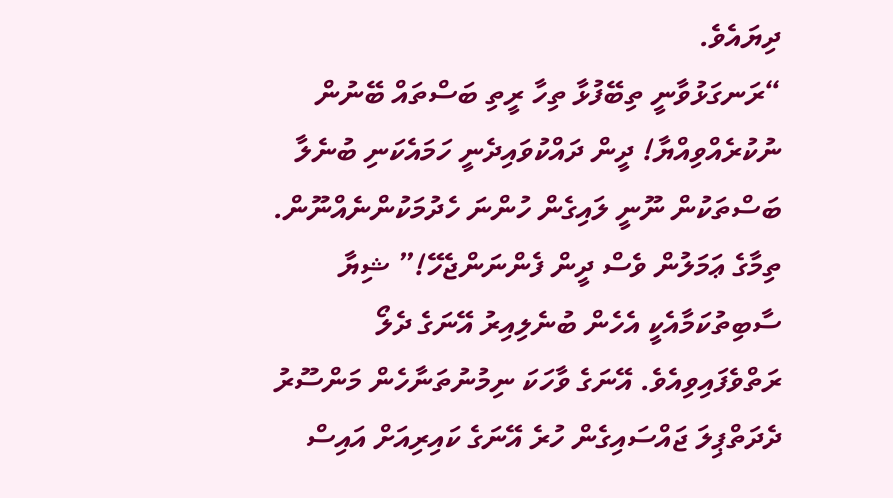ދިޔައެވެ.
“ރަނގަޅުވާނީ ތިބޭފުޅާ ތިހާ ރީތި ބަސްތައް ބޭނުން ނުކުރެއްވިއްޔާ! ދީން ދައްކުވައިދެނީ ހަމައެކަނި ބުނެލާ ބަސްތަކުން ނޫނީ ލައިގެން ހުންނަ ހެދުމަކުންނެއްނޫން. ތިމާގެ ޢަމަލުން ވެސް ދީން ފެންނަންޖެހޭ!” ޝިޔާ ސާބިތުކަމާއެކީ އެހެން ބުނެލިއިރު އޭނަގެ ދެލޯ ރަތްވެފައިވިއެވެ. އޭނަގެ ވާހަކަ ނިމުނުތަނާހެން މަންސޫރު ދެދަތްޕިލަ ޖައްސައިގެން ހުރެ އޭނަގެ ކައިރިއަށް އައިސް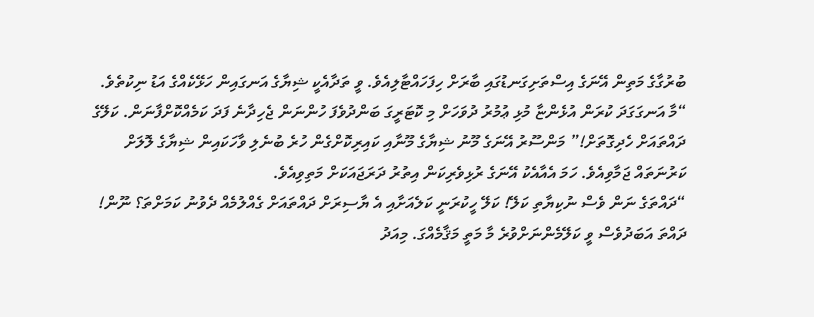ބުރުގާގެ މަތިން އޭނަގެ އިސްތަށިގަނޑުގައި ބާރަށް ހިފަހައްޓާލިއެވެ. ވީ ތަދާއެކީ ޝިޔާގެ އަނގައިން ހަޅޭކެއްގެ އަޑު ނިކުތެވެ.
“މާ އަނގަގަދަ ކުރަން އުޅެންޏާ މުޅި ޢުމުރު ދުވަހަށް މި ކޮޓަރީގަ ބަންދުވެފަ ހުންނަން ޖެހިދާނެ ފަދަ ކަމެއްކޮށްފާނަން. ކަލޭގެ ދައްތައަށް ހެދިގޮތަށް!” މަންސޫރު އޭނަގެ މޫނު ޝިޔާގެ މޫނާއި ކައިރިކޮށްގެން ހުރެ ބުނެލި ވާހަކައިން ޝިޔާގެ ލޮލަށް ކަރުނަތައް ޖަމާވިއެވެ. ހަމަ އެއާއެކު އޭނަގެ ރުޅިވެރިކަން އިތުރު ދަރަޖައަކަށް މަތިވިއެވެ.
“ދައްތަގެ ނަން ވެސް ނުކިޔާތި ކަލޭ! ކަލޭ ހީކުރަނީ ކަލެއަށާއި އެ ޔާސިރަށް ދައްތައަށް ގެއްލުމެއް ދެވުނު ކަމަށްތަ؟ ނޫން! ދައްތަ އަބަދުވެސް ވީ ކަލޭމެންނަށްވުރެ މާ މަތީ މަޤާމެއްގަ. މިއަދު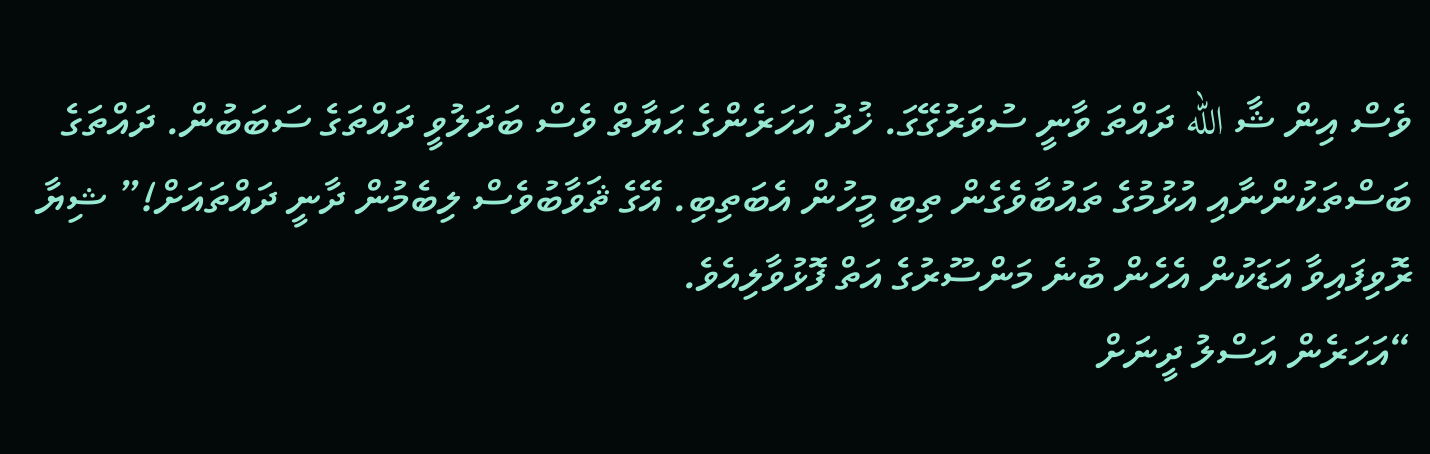ވެސް އިން ޝާ الله ދައްތަ ވާނީ ސުވަރުގޭގަ. ޚުދު އަހަރެންގެ ޙަޔާތް ވެސް ބަދަލުވީ ދައްތަގެ ސަބަބުން. ދައްތަގެ ބަސްތަކުންނާއި އުޅުމުގެ ތައުބާވެގެން ތިބި މީހުން އެބަތިބި. އޭގެ ޘަވާބުވެސް ލިބެމުން ދާނީ ދައްތައަށް!” ޝިޔާ ރޮވިފައިވާ އަޑަކުން އެހެން ބުނެ މަންސޫރުގެ އަތް ފޮޅުވާލިއެވެ.
“އަހަރެން އަސްލު ދީނަށް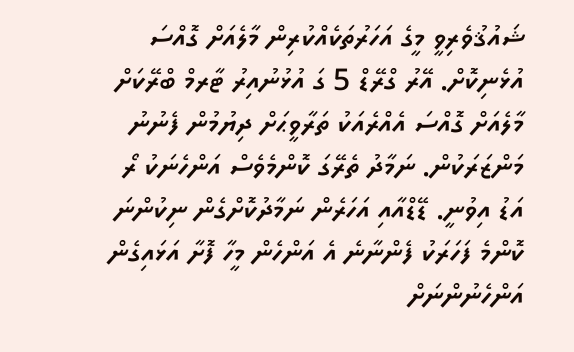ޝައުޤުވެރިވީ މީގެ އަހަރުތަކެއްކުރިން މާލެއަށް ގޮއްސަ އުޅެނިކޮށް. އޭރު ގްރޭޑް 5 ގަ އުޅުނުއިރު ޓާރމް ބްރޭކަށް މާލެއަށް ގޮއްސަ އެއްރެއަކު ތަރާވީޙަށް ދިޔުމުން ފެނުނު މަންޒަރަކުން. ނަމާދު ތެރޭގަ ކޮންމެވެސް އަންހެނަކު ރޯ އަޑު އިވުނީ. ޑޭޑްއާއި އަހަރެން ނަމާދުކޮށްގެން ނިކުންނަ ކޮންމެ ފަހަރަކު ފެންނާނެ އެ އަންހެން މީހާ ފޮށާ އަޅައިގެން އަންހެނުންނަށް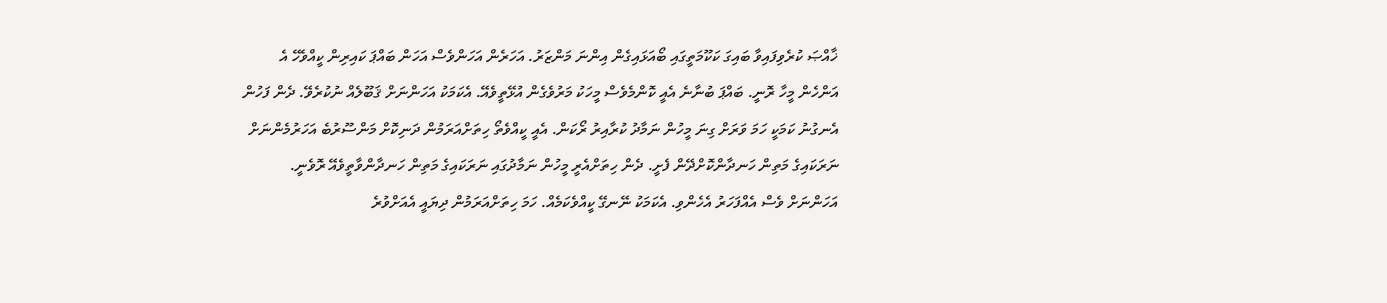ޚާއްޞަ ކުރެވިފައިވާ ބައިގަ ކަކޫމަތީގައި ބޯއަޅައިގެން އިންނަ މަންޒަރު. އަހަރެން އަހަންވެސް އަހަން ބައްޕަ ކައިރިން ކީއްވެހޭ އެ އަންހެން މީހާ ރޮނީ. ބައްޕަ ބުނާނެ އެއީ ކޮންމެވެސް މީހަކު މަރުވެގެން އުޅޭތީވެއޭ. އެކަމަކު އަހަންނަށް ޤަބޫލެއް ނުކުރެވޭ. ދެން ފަހުން އެނގުނު ކަމަކީ ހަމަ ވަރަށް ގިނަ މީހުން ނަމާދު ކުރާއިރު ރޯކަން. އެއީ ކީއްވެތޯ ހިތަށްއަރަމުން ދަނިކޮށް މަންސޫރުބެ އަހަރުމެންނަށް ނަރަކައިގެ މަތިން ހަނދާންކޮށްދޭން ފެށީ. ދެން ހިތަށްއެރީ މީހުން ނަމާދުގައި ނަރަކައިގެ މަތިން ހަނދާންވާތީވެއޭ ރޮވެނީ. އަހަންނަށް ވެސް އެއްފަހަރު އެހެންވި. އެކަމަކު ނޭނގޭ ކީއްވެކަމެއް. ހަމަ ހިތަށްއަރަމުން ދިޔައީ އެއަށްވުރެ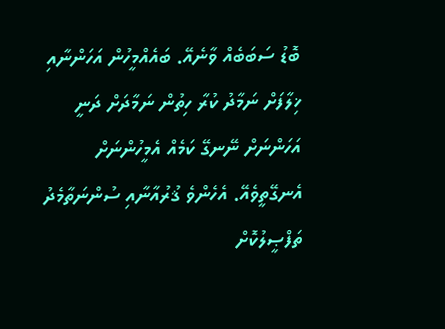ބޮޑު ސަބަބެއް ވާނެއޭ. ބައެއްމީހުން އަހަންނާއި ޚިލާފަށް ނަމާދު ކުރާ ހިތުން ނަމާދަށް ދަނީ އަހަންނަށް ނޭނގޭ ކަމެއް އެމީހުންނަށް އެނގޭތީވެއޭ. އެހެންވެ ޤުރުއާނާއި ސުންނަތާމެދު ތަފްޞީލުކޮށް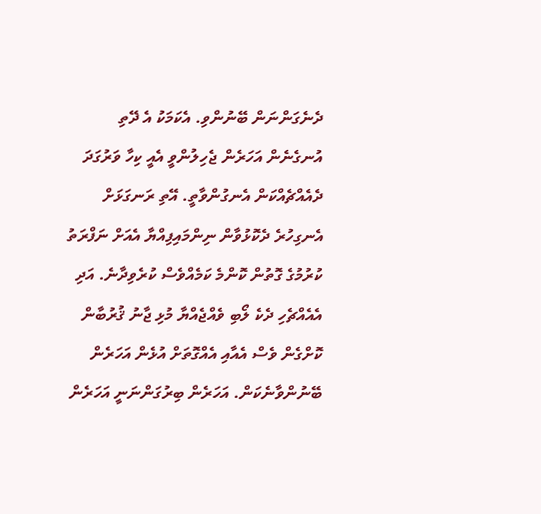ދެނެގަންނަން ބޭނުންވި. އެކަމަކު އެ ދޭތި އުނގެނެން އަހަރެން ޖެހިލުންވީ އެއީ ކިހާ ވަރުގަދަ ދެއެއްޗެއްކަން އެނގުންވާތީ. އޭތި ރަނގަޅަށް އެނގިހުރެ ދެކޮޅުވާން ނިންމައިފިއްޔާ އެއަށް ނަފްރަތު ކުރުމުގެ ގޮތުން ކޮންމެ ކަމެއްވެސް ކުރެވިދާނެ. އަދި އެއެއްޗެހި ދެކެ ލޯބި ވެއްޖެއްޔާ މުޅި ޖާނު ޤުރުބާން ކޮށްގެން ވެސް އެއާއި އެއްގޮތަށް އުޅެން އަހަރެން ބޭނުންވާނެކަން. އަހަރެން ބިރުގަންނަނީ އަހަރެން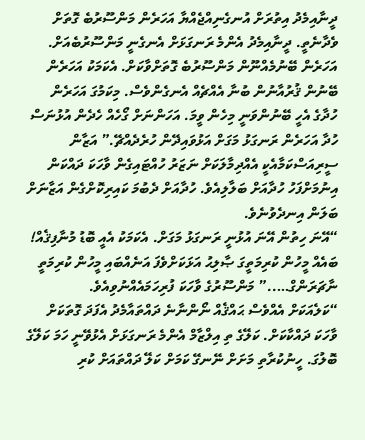ދީނާއިމެދު އިތުރަށް އުނގެނިއްޖެއްޔާ އަހަރެން މަންސޫރުބެ ގޮތަށް ވެދާނެތީ. ދީނާއިމެދު އެންމެ ރަނގަޅަށް އެނގެނީ މަންސޫރުބެއަށް. އަހަރެން ބޭނުމެއްނޫން މަންސޫރުބެ ގޮތަށްވާކަށް. އެކަމަކު އަހަރެން ބޭނުން ޤުރުއާނުން ބުނާ އެއްޗެއް އެނގެންވެސް. މިކަމުގަ އަހަރެން ހުދާގެ އެހީ ބޭނުންވަނީ މިހެން ވީމަ. އަހަންނަށް ގޯހެއް ހެދެން އުޅުނަސް ހުދާ އަހަރެން ރަނގަޅު މަގަށް އަޅުވައިދޭން ހުރެދެއްޗޭ.” އަޒާން ސީރިއަސްކަމާއެކީ އެއްދިމާލަކަށް ނަޒަރު ހުއްޓައިގެން ވާހަކަ ދައްކަން އިނުމަށްފަހު ހުދާއަށް ބަލާލިއެވެ. ހުދާއަށް ދެބުމަ ކައިރިކޮށްގެން އަޒާނަށް ބަލަން އިނދެވުނެވެ.
“އޭނަ ހިތުން އޭނަ އުޅުނީ ރަނގަޅު މަގަށް. އެކަމަކު އެއީ ބޮޑު މުނާފިޤެއް! ބައެއް މީހުން ކުރިމަތީގަ ޞާލިޙު އަޅަކަށްވެފަ އަނެއްބައި މީހުން ކުރިމަތީ ނާޗަރަންގް…..” މަންސޫރުގެ ވާހަކަ ފުރިހަމައެއްނުވިއެވެ.
“ކަލެއަކަށް އެއްވެސް ޙައްޤެއް ނޯންނާނެ ދައްތައާމެދު އެފަދަ ގޮތަކަށް ވާހަކަ ދައްކާކަށް. ކަލޭގެ ތި އިލްޒާމް އެންމެ ރަނގަޅަށް އެޅުވޭނީ ހަމަ ކަލޭގެ ބޮލުގަ. ހީނުކުރާތި މަށަށް ނޭނގޭ ކަމަށް ކަލޭ ދައްތައަށް ކުރި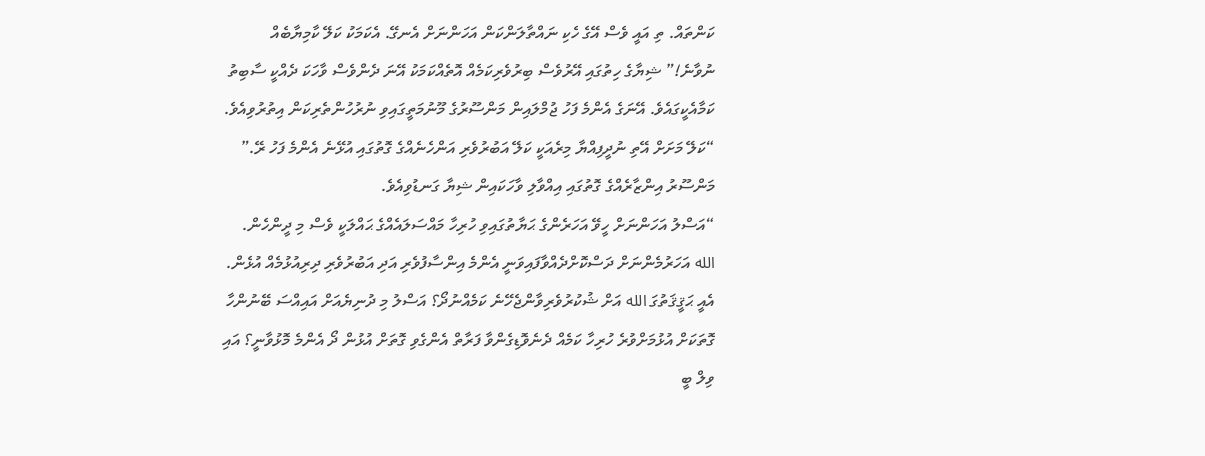ކަންތައް. ތި އައީ ވެސް އޭގެ ހެކި ނައްތާލަންކަން އަހަންނަށް އެނގޭ. އެކަމަކު ކަލޭ ކާމިޔާބެއް ނުވާނެ!” ޝިޔާގެ ހިތުގައި އޭރުވެސް ބިރުވެރިކަމެއް އޮތެއްކަމަކު އޭނަ ދެންވެސް ވާހަކަ ދެއްކީ ސާބިތު ކަމާއެކީގައެވެ. އޭނަގެ އެންމެ ފަހު ޖުމްލައިން މަންސޫރުގެ މޫނުމަތީގައިވި ނުރުހުންތެރިކަން އިތުރުވިއެވެ.
“ކަލޭ މަށަށް އޭތި ނުދީފިއްޔާ މިރެއަކީ ކަލޭ އަބުރުވެރި އަންހެނެއްގެ ގޮތުގައި އުޅޭނެ އެންމެ ފަހު ރޭ.” މަންސޫރު އިންޒާރެއްގެ ގޮތުގައި އިއްވާލި ވާހަކައިން ޝިޔާ ގަނޑުވިއެވެ.
“އަސްލު އަހަންނަށް ހީވޭ އަހަރެންގެ ޙަޔާތުގައިވި ހުރިހާ މައްސަލައެއްގެ ޙައްލަކީ ވެސް މި ދީންހެން. الله އަހަރުމެންނަށް ދަސްކޮށްދެއްވާފައިވަނީ އެންމެ އިންސާފުވެރި އަދި އަބުރުވެރި ދިރިއުޅުމެއް އުޅެން. އެއީ ޙަޤީޤަތުގަ الله އަށް ޝުކުރުވެރިވާންޖެހޭނެ ކަމެއްނުދޯ؟ އަސްލު މި ދުނިޔެއަށް އައިއްސަ ބޭނުންހާ ގޮތަކަށް އުޅުމަށްވުރެ ހުރިހާ ކަމެއް ދެނެވޮޑިގެންވާ ފަރާތް އެންގެވި ގޮތަށް އުޅުން ދޯ އެންމެ މޮޅުވާނީ؟ އައި ވިލް ބީ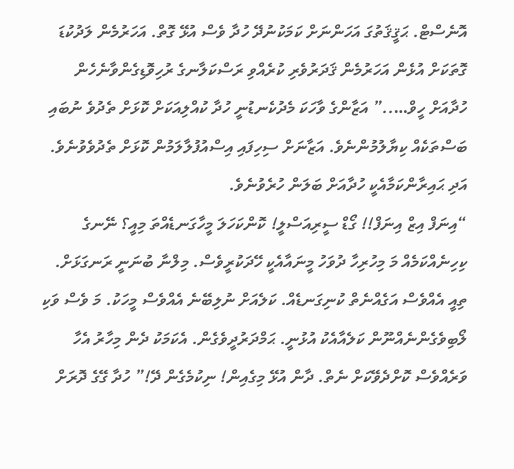އޮނެސްޓް. ޙަޤީޤަތުގަ އަހަންނަށް ކަމަކުނުދޭ ހުދާ ވެސް އުޅޭ ގޮތް. އަހަރުމެން ލަދުކުޑަ ގޮތަކަށް އުޅެން އަހަރުމެން ޤަދަރުވެރި ކުރެއްވި ރަސްކަލާނގެ ރުހިވޮޑިގެންވާނެހެން ހުދާއަށް ހީވް…..” އަޒާންގެ ވާހަކަ މެދުކެނޑުނީ ހުދާ ކުއްލިއަކަށް ކޮޅަށް ތެދުވެ ނުބައި ބަސްތަކެއް ކިޔާލުމުންނެވެ. އަޒާނަށް ސިހިފައި އިސްއުފުލާލަމުން ކޮޅަށް ތެދުވެވުނެވެ. އަދި ޙައިރާންކަމާއެކީ ހުދާއަށް ބަލަން ހުރެވުނެވެ.
“އިނަފް އިޒް އިނަފް!! ގޯޑް ސީރިއަސްލީ! ކޮންކަހަލަ މީހާގަނޑެއްތަ މިއީ؟ ނޭނގެ ކިހިނެއްކަމެއް މަ މިހުރިހާ ދުވަހު މީނައާއެކީ ހޭދަކުރީވެސް. މިލްނާ ބުނަނީ ރަނގަޅަށް. ތިއީ އެއްވެސް އަގެއްނެތް ކުނިގަނޑެއް. ކަލެއަށް ނުލިބޭނެ އެއްވެސް މީހަކު. މަ ވެސް ވަކި ލޯބިވެގެންނެއްނޫން ކަލެއާއެކު އުޅުނީ. ޙަމްދަރުދީވެގެން. އެކަމަކު ދެން މިހާރު އެހާ ވަރެއްވެސް ކޮށްދެވޭކަށް ނެތް. ދާން އުޅޭ މިގެއިން! ނިކުމެގެން ދޭ!” ހުދާ ގޭގެ ދޮރަށް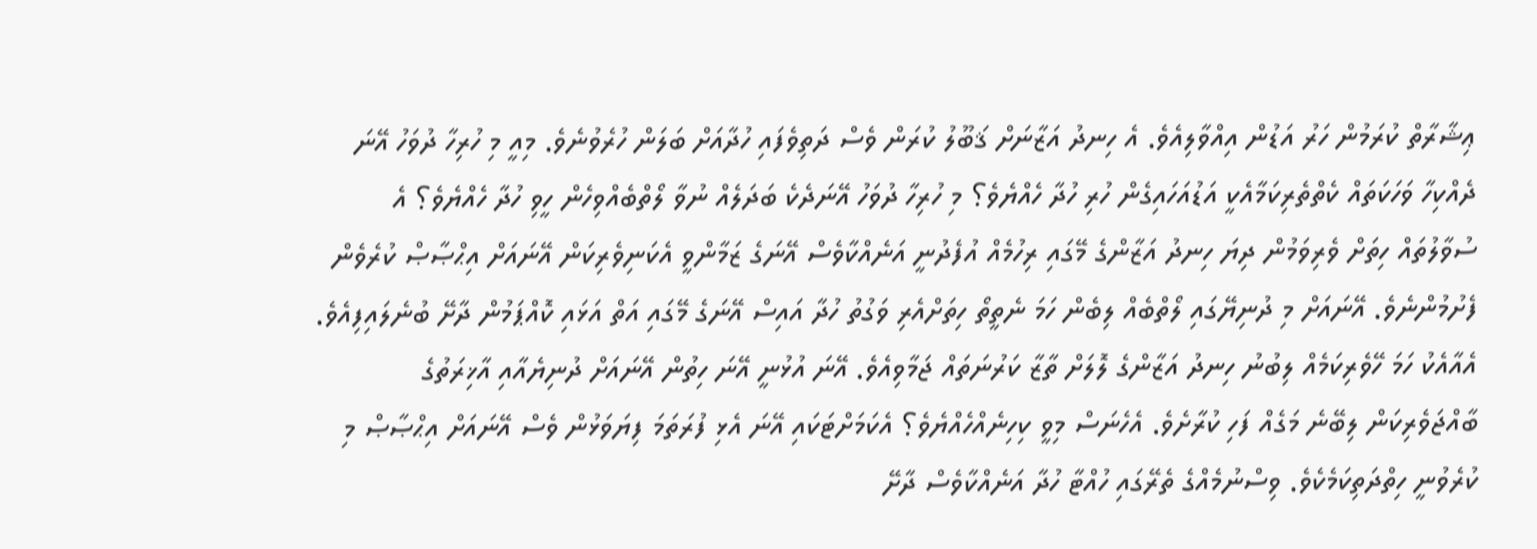ޢިޝާރާތް ކުރަމުން ހަރު އަޑުން އިއްވާލިއެވެ. އެ ހިނދު އަޒާނަށް ޤަބޫލު ކުރަން ވެސް ދަތިވެފައި ހުދާއަށް ބަލަން ހުރެވުނެވެ. މިއީ މި ހުރިހާ ދުވަހު އޭނަ ދެއްކިހާ ވަހަކަތައް ކެތްތެރިކަމާއެކީ އަޑުއަހައިގެން ހުރި ހުދާ ހެއްޔެވެ؟ މި ހުރިހާ ދުވަހު އޭނަދެކެ ބަދަލެއް ނުވާ ލޯތްބެއްވިހެން ހީވި ހުދާ ހެއްޔެވެ؟ އެ ސުވާލުތައް ހިތަށް ވެރިވަމުން ދިޔަ ހިނދު އަޒާންގެ މޭގައި ރިހުމެއް އުފެދުނީ އަނެއްކާވެސް އޭނަގެ ޒަމާންވީ އެކަނިވެރިކަން އޭނައަށް އިޙްޞާޞް ކުރެވެން ފެށުމުންނެވެ. އޭނައަށް މި ދުނިޔޭގައި ލޯތްބެއް ލިބެން ހަމަ ނެތީތޯ ހިތަށްއެރި ވަގުތު ހުދާ އައިސް އޭނަގެ މޭގައި އަތް އަޅައި ކޮއްޕަމުން ދާށޭ ބުނެލައިފިއެވެ. އެއާއެކު ހަމަ ހޭވެރިކަމެއް ލިބުނު ހިނދު އަޒާންގެ ލޮލަށް ތާޒާ ކަރުނަތައް ޖަމާވިއެވެ. އޭނަ އުޅުނީ އޭނަ ހިތުން އޭނައަށް ދުނިޔެއާއި އާޚިރަތުގެ ބާއްޖަވެރިކަން ލިބޭނެ މަގެއް ފަހި ކުރާށެވެ. އެހެނަސް މިވީ ކިހިނެއްހެއްޔެވެ؟ އެކަމަށްޓަކައި އޭނަ އެޅި ފުރަތަމަ ފިޔަވަޅުން ވެސް އޭނައަށް އިޙްޞާޞް މި ކުރެވުނީ ހިތްދަތިކަމެކެވެ. ވިސްނުމެއްގެ ތެރޭގައި ހުއްޓާ ހުދާ އަނެއްކާވެސް ދާށޭ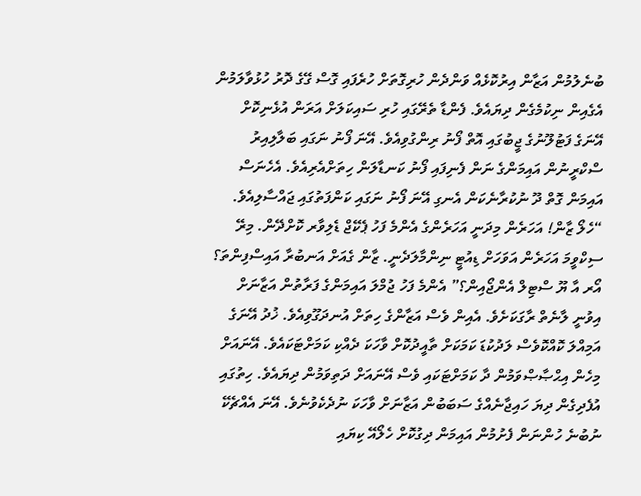ބުނެލުމުން އަޒާން އިރުކޮޅެއް ވަންދެން ހުރިގޮތަށް ހުރެފައި ގޮސް ގޭގެ ދޮރު ހުޅުވާލަމުން އެގެއިން ނިކުމެގެން ދިޔައެވެ. ފެންޑާ ތެރޭގައި ހުރި ސައިކަލަށް އަރަން އުޅެނިކޮށް އޭނަގެ ފަޓުލޫނުގެ ޖީބުގައި އޮތް ފޯނު ރިންގުވިއެވެ. އޭނަ ފޯނު ނަގައި ބަލާލިއިރު ސްކްރީނުން އައިމަންގެ ނަން ފެނިފައި ފޯނު ކަނޑާލަން ހިތަށްއެރިއެވެ. އެހެނަސް އައިމަން ގޮތް ދޫ ނުކުރާނެކަން އެނގި އޭނަ ފޯނު ނަގައި ކަންފަތުގައި ޖައްސާލިއެވެ.
“ހެލޯ ޒާން! އަހަރެން މިދަނީ އަހަރެންގެ އެންމެ ފަހު ޕެކޭޖް ޑެލިވާރ ކޮށްދޭން. މިރޭ ސިކްވީމަ އަހަރެން އަވަހަށް ޑިއުޓީ ނިންމާލަދެނީ. ޒާން ގެއަށް އަނބުރާ އައިސްފިންތަ؟ އޯރ އާ ޔޫ ސްޓިލް އެންޖޯއިން؟” އެންމެ ފަހު ޖުމްލަ އައިމަންގެ ފަރާތުން އަޒާނަށް އިވުނީ ލާނެތް ރާގަކަށެވެ. އެއިން ވެސް އަޒާންގެ ހިތަށް އުނދަގޫވިއެވެ. ޚުދު އޭނަގެ އަމިއްލަ ކޮއްކޮވެސް ލަދުކުޑަ ކަމަކަށް ތާއީދުކޮށް ވާހަކަ ދެއްކި ކަމަށްޓަކައެވެ. އޭނައަށް މިހެން އިޙްޞާޞްވަމުން ދާ ކަމަށްޓަކައި ވެސް އޭނައަށް ދަތިވަމުން ދިޔައެވެ. ހިތުގައި އުފެދިގެން ދިޔަ ހައިޖާނެއްގެ ސަބަބުން އަޒާނަށް ވާހަކަ ނުދެކެވުނެވެ. އޭނަ އެއްޗެކޭ ނުބުނެ ހުންނަން ފެށުމުން އައިމަން ދިގުކޮށް ހެލޯއޭ ކިޔައި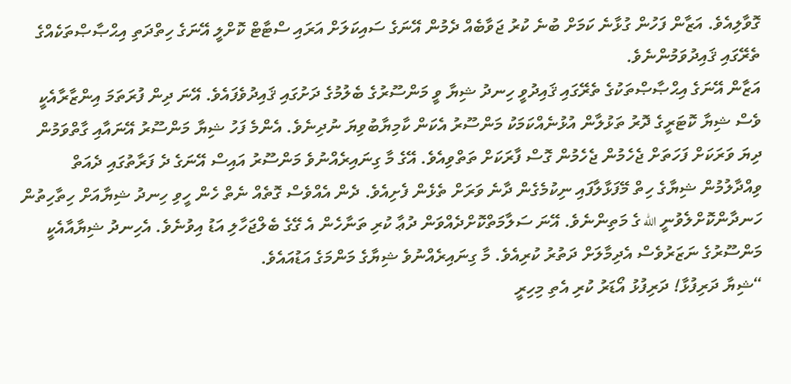ގޮވާލިއެވެ. އަޒާން ފަހުން ގުޅާނެ ކަމަށް ބުނެ ކުރު ޖަވާބެއް ދެމުން އޭނަގެ ސައިކަލަށް އަރައި ސްޓާޓް ކޮށްލީ އޭނަގެ ހިތްދަތި އިޙްޞާޞްތަކެއްގެ ތެރޭގައި ޤައިދުވަމުންނެވެ.
އަޒާން އޭނަގެ އިޙްޞާޞްތަކުގެ ތެރޭގައި ޤައިދުވީ ހިނދު ޝިޔާ ވީ މަންސޫރުގެ ބެލުމުގެ ދަށުގައި ޤައިދުވެފައެވެ. އޭނަ ދިން ފުރަތަމަ އިންޒާރާއެކީ ވެސް ޝިޔާ ކޮޓަރީގެ ދޮރު ތަޅުލާން އުޅުނެއްކަމަކު މަންސޫރު އެކަން ކާމިޔާބުވިޔަ ނުދިނެވެ. އެންމެ ފަހު ޝިޔާ މަންސޫރު އޭނައާއި ގާތްވަމުން ދިޔަ ވަރަކަށް ފަހަތަށް ޖެހެމުން ޖެހެމުން ގޮސް ފާރަކަށް ތަތްވިއެވެ. އޭގެ މާ ގިނައިރެއްނުވެ މަންސޫރު އައިސް އޭނަގެ ދެ ފަރާތުގައި ދެއަތް ވިއްދާލުމުން ޝިޔާގެ ހިތް މޭފަޅާލާފައި ނިކުމެގެން ދާނެ ވަރަށް ތެޅެން ފެށިއެވެ. ދެން އެއްވެސް ގޮތެއް ނެތް ހެން ހީވި ހިނދު ޝިޔާއަށް ހިތާހިތުން ހަނދާންކޮށްލެވުނީ الله ގެ މަތިންނެވެ. އޭނަ ސަލާމަތްކޮށްދެއްވަން ދުޢާ ކުރި ތަނާހެން އެ ގޭގެ ބެލްޖަހާލި އަޑު އިވުނެވެ. އެހިނދު ޝިޔާއާއެކީ މަންސޫރުގެ ނަޒަރުވެސް އެދިމާލަށް ދަތުރު ކުރިއެވެ. މާ ގިނައިރެއްނުވެ ޝިޔާގެ މަންމަގެ އަޑުއައެވެ.
“ޝިޔާ ދަރިފުޅާ! ދަރިފުޅު އޯޑަރު ކުރި އެތި މިހިރީ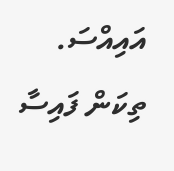އައިއްސަ. ތިކަން ފައިސާ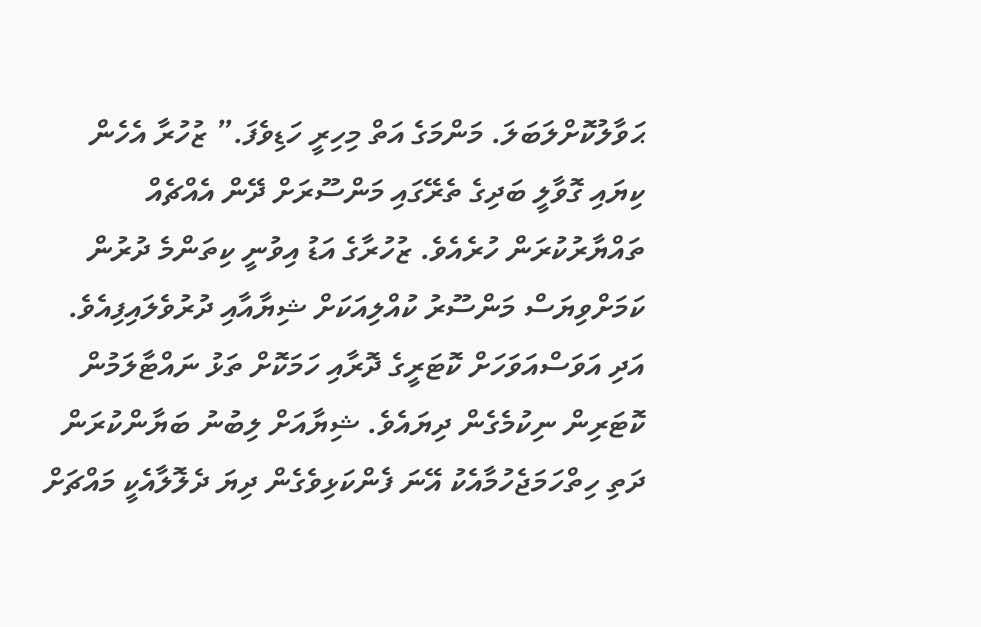ޙަވާލުކޮށްލަބަލަ. މަންމަގެ އަތް މިހިރީ ހަޑިވެފަ.” ޒުހުރާ އެހެން ކިޔައި ގޮވާލީ ބަދިގެ ތެރޭގައި މަންސޫރަށް ދޭން އެއްޗެއް ތައްޔާރުކުރަން ހުރެއެވެ. ޒުހުރާގެ އަޑު އިވުނީ ކިތަންމެ ދުރުން ކަމަށްވިޔަސް މަންސޫރު ކުއްލިއަކަށް ޝިޔާއާއި ދުރުވެލައިފިއެވެ. އަދި އަވަސްއަވަހަށް ކޮޓަރީގެ ދޮރާއި ހަމަކޮށް ތަޅު ނައްޓާލަމުން ކޮޓަރިން ނިކުމެގެން ދިޔައެވެ. ޝިޔާއަށް ލިބުނު ބަޔާންކުރަން ދަތި ހިތްހަމަޖެހުމާއެކު އޭނަ ފެންކަޅިވެގެން ދިޔަ ދެލޮލާއެކީ މައްޗަށް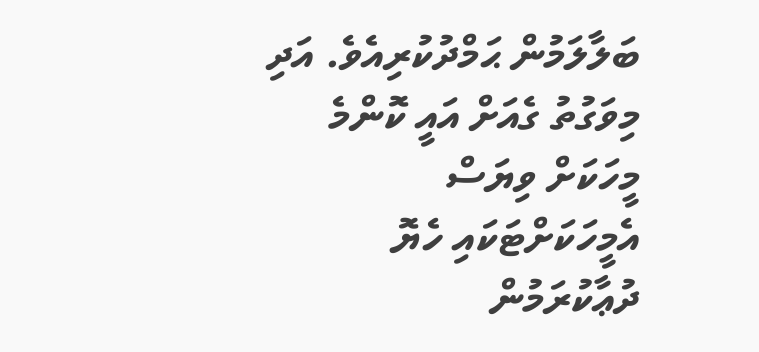ބަލާލަމުން ޙަމްދުކުރިއެވެ. އަދި މިވަގުތު ގެއަށް އައީ ކޮންމެ މީހަކަށް ވިޔަސް އެމީހަކަށްޓަކައި ހެޔޮ ދުޢާކުރަމުން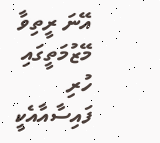އޭނަ ރީތިވާ މޭޒުމަތީގައި ހުރި ފައިސާއާއެކީ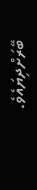ބޭރަށްދިޔައެވެ.